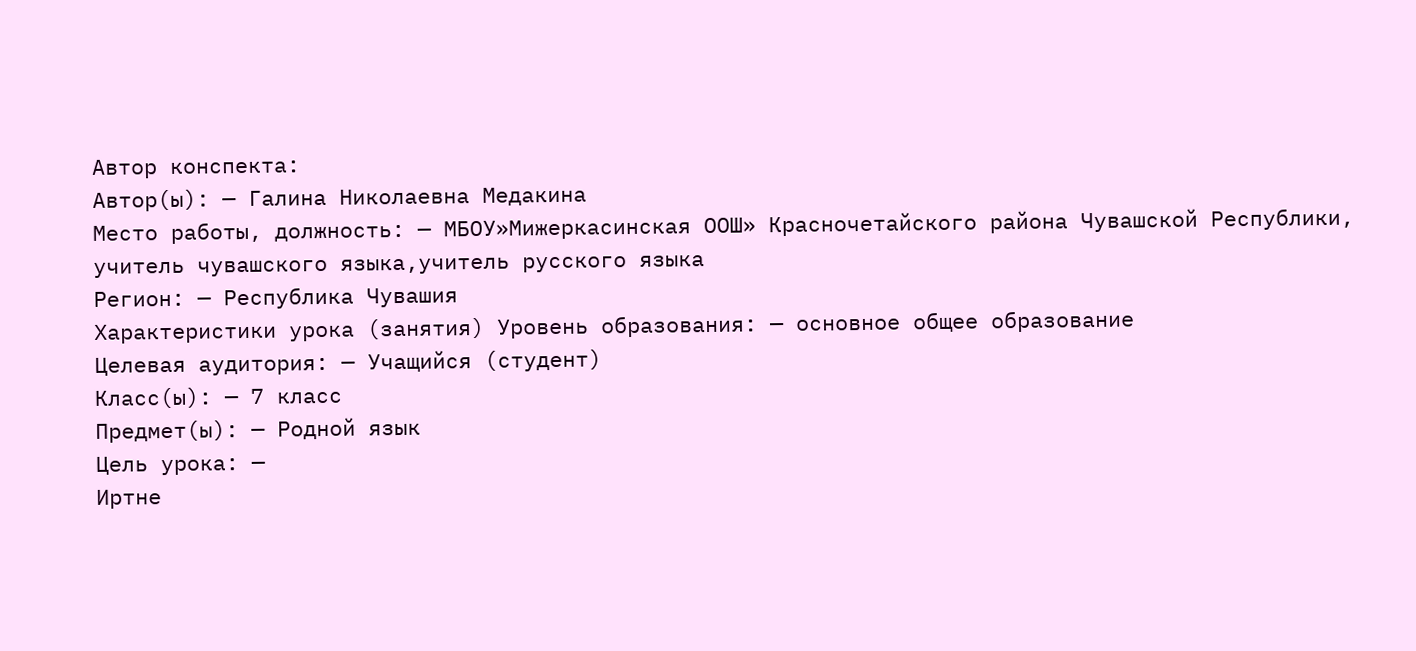Автор конспекта:
Автор(ы): — Галина Николаевна Медакина
Место работы, должность: — МБОУ»Мижеркасинская ООШ» Красночетайского района Чувашской Республики, учитель чувашского языка,учитель русского языка
Регион: — Республика Чувашия
Характеристики урока (занятия) Уровень образования: — основное общее образование
Целевая аудитория: — Учащийся (студент)
Класс(ы): — 7 класс
Предмет(ы): — Родной язык
Цель урока: —
Иртне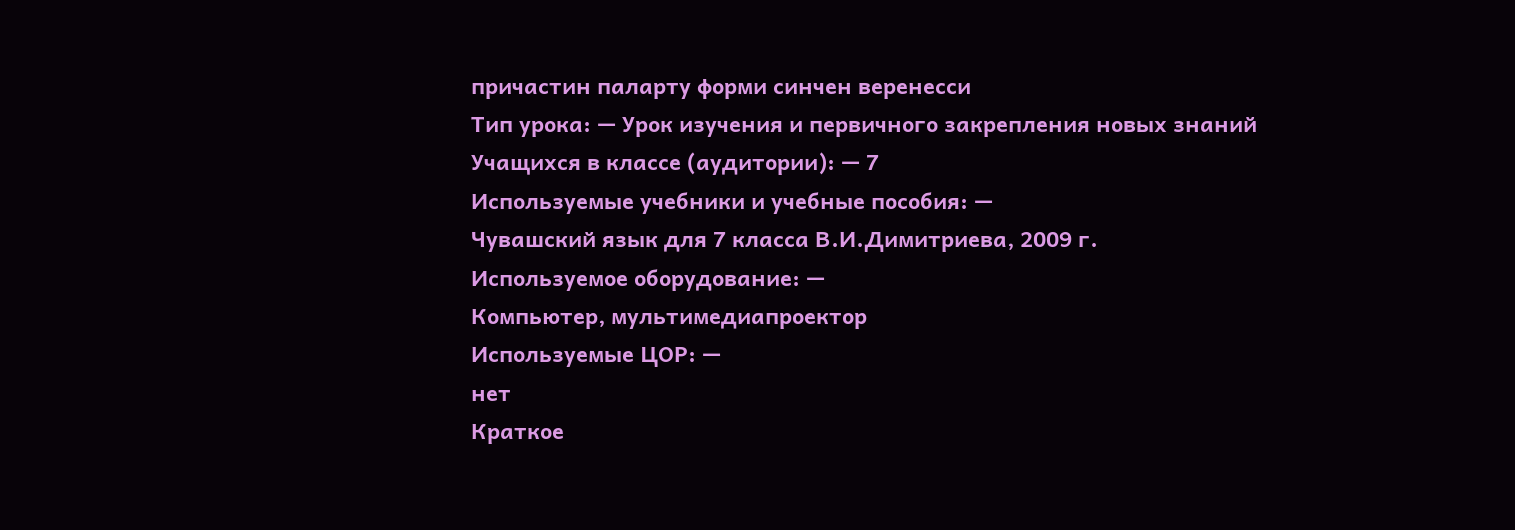причастин паларту форми синчен веренесси
Тип урока: — Урок изучения и первичного закрепления новых знаний
Учащихся в классе (аудитории): — 7
Используемые учебники и учебные пособия: —
Чувашский язык для 7 класса В.И.Димитриева, 2009 г.
Используемое оборудование: —
Компьютер, мультимедиапроектор
Используемые ЦОР: —
нет
Краткое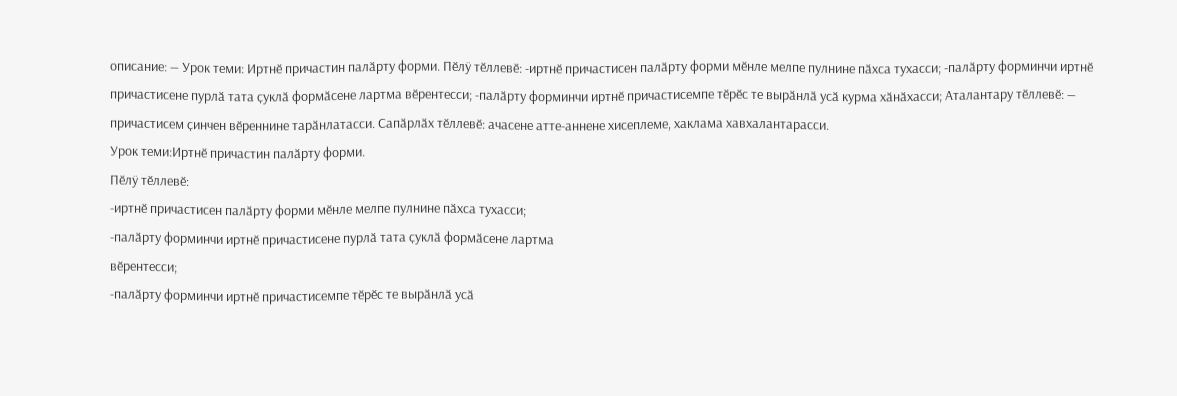описание: — Урок теми: Иртнӗ причастин палӑрту форми. Пӗлӱ тӗллевӗ: -иртнӗ причастисен палӑрту форми мӗнле мелпе пулнине пӑхса тухасси; -палӑрту форминчи иртнӗ причастисене пурлӑ тата ҫуклӑ формӑсене лартма вӗрентесси; -палӑрту форминчи иртнӗ причастисемпе тӗрӗс те вырӑнлӑ усӑ курма хӑнӑхасси; Аталантару тӗллевӗ: — причастисем ҫинчен вӗреннине тарӑнлатасси. Сапӑрлӑх тӗллевӗ: ачасене атте-аннене хисеплеме, хаклама хавхалантарасси.
Урок теми:Иртнӗ причастин палӑрту форми.
Пӗлӱ тӗллевӗ:
-иртнӗ причастисен палӑрту форми мӗнле мелпе пулнине пӑхса тухасси;
-палӑрту форминчи иртнӗ причастисене пурлӑ тата ҫуклӑ формӑсене лартма
вӗрентесси;
-палӑрту форминчи иртнӗ причастисемпе тӗрӗс те вырӑнлӑ усӑ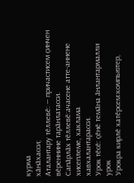курма
хӑнӑхасси;
Аталантару тӗллевӗ: — причастисем ҫинчен вӗреннине тарӑнлатасси.
Сапӑрлӑх тӗллевӗ:ачасене атте-аннене хисеплеме, хаклама
хавхалантарасси.
Урок тӗсӗ: ҫӗнӗ темӑна ӑнлантармалли урок
Урокра кирлӗ хатӗрсем:компьютер,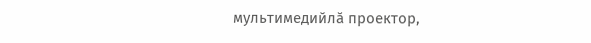мультимедийлӑ проектор,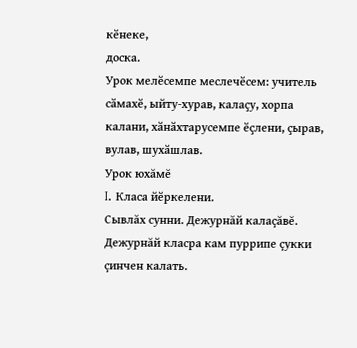кӗнеке,
доска.
Урок мелӗсемпе меслечӗсем: учитель сӑмахӗ, ыйту-хурав, калаҫу, хорпа
калани, хӑнӑхтарусемпе ӗҫлени, ҫырав, вулав, шухӑшлав.
Урок юхăмĕ
I. Класа йӗркелени.
Сывлăх сунни. Дежурнăй калаçăвĕ. Дежурнăй класра кам пуррипе çукки çинчен калать.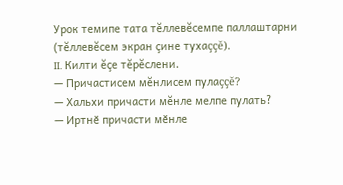Урок темипе тата тĕллевĕсемпе паллаштарни (тĕллевĕсем экран çине тухаççĕ).
II. Килти ĕçе тĕрĕслени.
— Причастисем мĕнлисем пулаççĕ?
— Хальхи причасти мĕнле мелпе пулать?
— Иртнӗ причасти мӗнле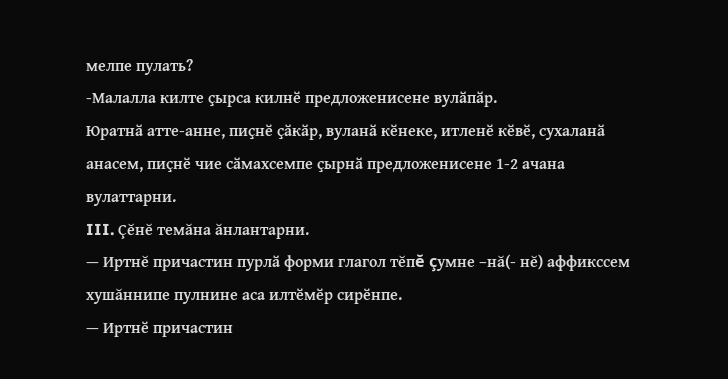мелпе пулать?
-Малалла килте ҫырса килнӗ предложенисене вулӑпӑр.
Юратнӑ атте-анне, пиҫнӗ ҫӑкӑр, вуланӑ кӗнеке, итленӗ кӗвӗ, сухаланӑ анасем, пиҫнӗ чие сӑмахсемпе ҫырнӑ предложенисене 1-2 ачана вулаттарни.
III. Çĕнĕ темăна ăнлантарни.
— Иртнĕ причастин пурлӑ форми глагол тĕпĕ çумне –нă(- нĕ) аффикссем хушăннипе пулнине аса илтӗмӗр сирӗнпе.
— Иртнӗ причастин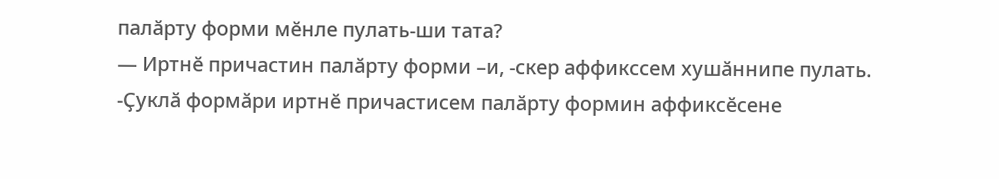палӑрту форми мӗнле пулать-ши тата?
— Иртнӗ причастин палӑрту форми –и, -скер аффикссем хушӑннипе пулать.
-Ҫуклӑ формӑри иртнӗ причастисем палӑрту формин аффиксӗсене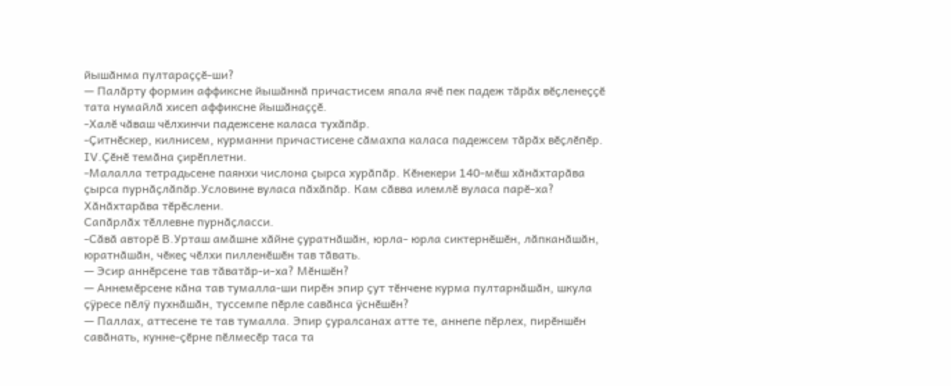йышӑнма пултараҫҫӗ-ши?
— Палӑрту формин аффиксне йышӑннӑ причастисем япала ячӗ пек падеж тӑрӑх вӗҫленеҫҫӗ тата нумайлӑ хисеп аффиксне йышӑнаҫҫӗ.
-Халӗ чӑваш чӗлхинчи падежсене каласа тухӑпӑр.
-Ҫитнӗскер, килнисем, курманни причастисене сӑмахпа каласа падежсем тӑрӑх вӗҫлӗпӗр.
IV.Ҫӗнӗ темӑна ҫирӗплетни.
-Малалла тетрадьсене паянхи числона ҫырса хурӑпӑр. Кӗнекери 140-мӗш хӑнӑхтарӑва ҫырса пурнӑҫлӑпӑр.Условине вуласа пӑхӑпӑр. Кам сӑвва илемлӗ вуласа парӗ-ха?
Хӑнӑхтарӑва тӗрӗслени.
Сапӑрлӑх тӗллевне пурнӑҫласси.
-Сӑвӑ авторӗ В.Урташ амӑшне хӑйне ҫуратнӑшӑн, юрла- юрла сиктернӗшӗн, лӑпканӑшӑн, юратнӑшӑн, чӗкеҫ чӗлхи пилленӗшӗн тав тӑвать.
— Эсир аннӗрсене тав тӑватӑр-и-ха? Мӗншӗн?
— Аннемӗрсене кӑна тав тумалла-ши пирӗн эпир ҫут тӗнчене курма пултарнӑшӑн, шкула ҫӱресе пӗлӱ пухнӑшӑн, туссемпе пӗрле савӑнса ӱснӗшӗн?
— Паллах, аттесене те тав тумалла. Эпир ҫуралсанах атте те, аннепе пӗрлех, пирӗншӗн савӑнать, кунне-ҫӗрне пӗлмесӗр таса та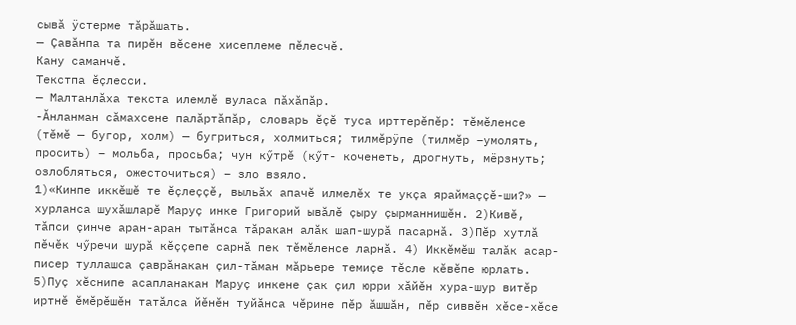сывӑ ӱстерме тӑрӑшать.
— Ҫавӑнпа та пирӗн вӗсене хисеплеме пӗлесчӗ.
Кану саманчӗ.
Текстпа ӗҫлесси.
— Малтанлӑха текста илемлӗ вуласа пӑхӑпӑр.
-Ӑнланман сӑмахсене палӑртӑпӑр, словарь ӗҫӗ туса ирттерӗпӗр: тӗмӗленсе (тӗмӗ — бугор, холм) — бугриться, холмиться; тилмӗрӱпе (тилмӗр –умолять, просить) – мольба, просьба; чун кӳтрӗ (кӳт- коченеть, дрогнуть, мёрзнуть; озлобляться, ожесточиться) – зло взяло.
1)«Кинпе иккӗшӗ те ӗҫлеҫҫӗ, выльӑх апачӗ илмелӗх те укҫа яраймаҫҫӗ-ши?» — хурланса шухӑшларӗ Маруҫ инке Григорий ывӑлӗ ҫыру ҫырманнишӗн. 2)Кивӗ, тӑпси ҫинче аран-аран тытӑнса тӑракан алӑк шап-шурӑ пасарнӑ. 3)Пӗр хутлӑ пӗчӗк чӳречи шурӑ кӗҫҫепе сарнӑ пек тӗмӗленсе ларнӑ. 4) Иккӗмӗш талӑк асар-писер туллашса ҫаврӑнакан ҫил-тӑман мӑрьере темиҫе тӗсле кӗвӗпе юрлать. 5)Пуҫ хӗснипе асапланакан Маруҫ инкене ҫак ҫил юрри хӑйӗн хура-шур витӗр иртнӗ ӗмӗрӗшӗн татӑлса йӗнӗн туйӑнса чӗрине пӗр ӑшшӑн, пӗр сиввӗн хӗсе-хӗсе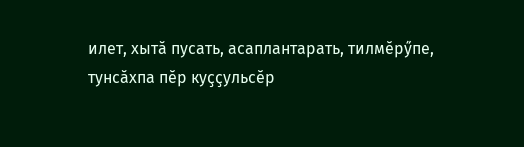илет, хытӑ пусать, асаплантарать, тилмӗрӳпе, тунсӑхпа пӗр куҫҫульсӗр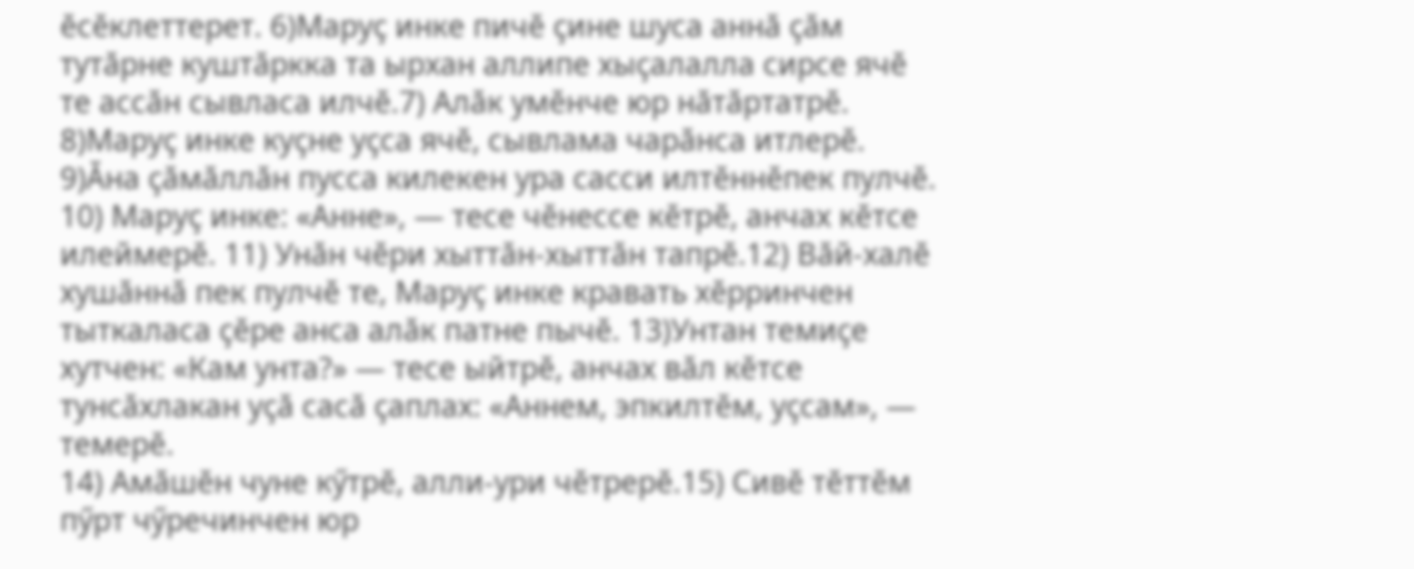ӗсӗклеттерет. 6)Маруҫ инке пичӗ ҫине шуса аннӑ ҫӑм тутӑрне куштӑркка та ырхан аллипе хыҫалалла сирсе ячӗ те ассӑн сывласа илчӗ.7) Алӑк умӗнче юр нӑтӑртатрӗ. 8)Маруҫ инке куҫне уҫса ячӗ, сывлама чарӑнса итлерӗ. 9)Ӑна ҫӑмӑллӑн пусса килекен ура сасси илтӗннӗпек пулчӗ. 10) Маруҫ инке: «Анне», — тесе чӗнессе кӗтрӗ, анчах кӗтсе илеймерӗ. 11) Унӑн чӗри хыттӑн-хыттӑн тапрӗ.12) Вӑй-халӗ хушӑннӑ пек пулчӗ те, Маруҫ инке кравать хӗрринчен тыткаласа ҫӗре анса алӑк патне пычӗ. 13)Унтан темиҫе хутчен: «Кам унта?» — тесе ыйтрӗ, анчах вӑл кӗтсе тунсӑхлакан уҫӑ сасӑ ҫаплах: «Аннем, эпкилтӗм, уҫсам», — темерӗ.
14) Амӑшӗн чуне кӳтрӗ, алли-ури чӗтрерӗ.15) Сивӗ тӗттӗм пӳрт чӳречинчен юр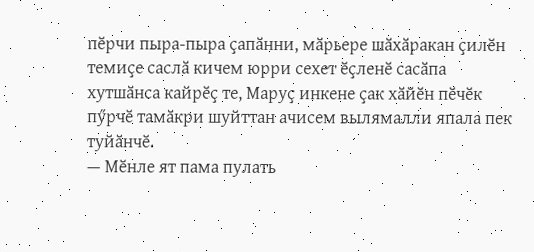пӗрчи пыра-пыра ҫапӑнни, мӑрьере шӑхӑракан ҫилӗн темиҫе саслӑ кичем юрри сехет ӗҫленӗ сасӑпа хутшӑнса кайрӗҫ те, Маруҫ инкене ҫак хӑйӗн пӗчӗк пӳрчӗ тамӑкри шуйттан ачисем вылямалли япала пек туйӑнчӗ.
— Мӗнле ят пама пулать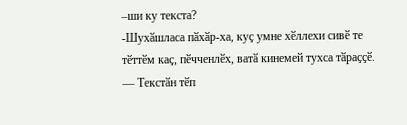–ши ку текста?
-Шухӑшласа пӑхӑр-ха, куҫ умне хӗллехи сивӗ те тӗттӗм каҫ, пӗчченлӗх, ватӑ кинемей тухса тӑраҫҫӗ.
— Текстӑн тӗп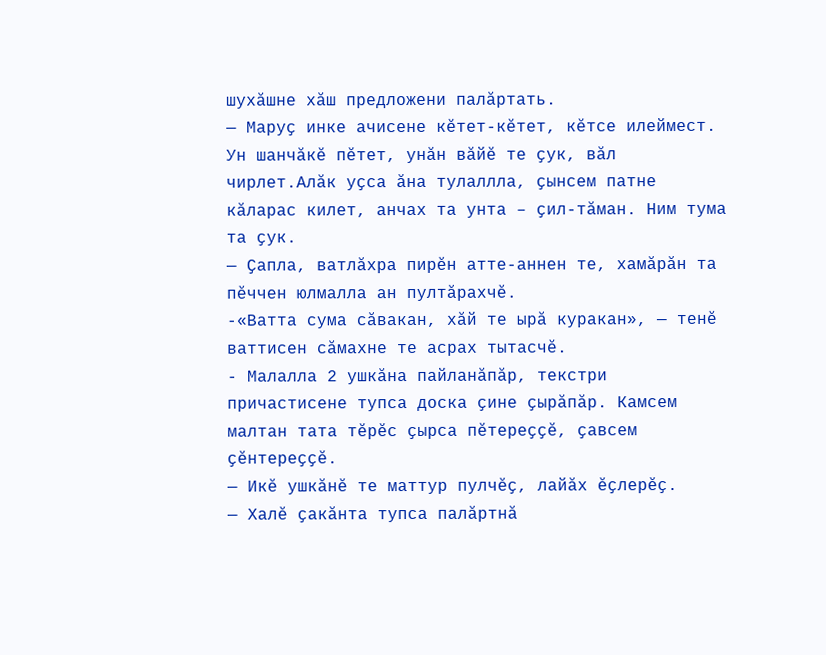шухӑшне хӑш предложени палӑртать.
— Маруҫ инке ачисене кӗтет-кӗтет, кӗтсе илеймест. Ун шанчӑкӗ пӗтет, унӑн вӑйӗ те ҫук, вӑл чирлет.Алӑк уҫса ӑна тулаллла, ҫынсем патне кӑларас килет, анчах та унта – ҫил-тӑман. Ним тума та ҫук.
— Ҫапла, ватлӑхра пирӗн атте-аннен те, хамӑрӑн та пӗччен юлмалла ан пултӑрахчӗ.
-«Ватта сума сӑвакан, хӑй те ырӑ куракан», — тенӗ ваттисен сӑмахне те асрах тытасчӗ.
- Малалла 2 ушкӑна пайланӑпӑр, текстри причастисене тупса доска ҫине ҫырӑпӑр. Камсем малтан тата тӗрӗс ҫырса пӗтереҫҫӗ, ҫавсем ҫӗнтереҫҫӗ.
— Икӗ ушкӑнӗ те маттур пулчӗҫ, лайӑх ӗҫлерӗҫ.
— Халӗ ҫакӑнта тупса палӑртнӑ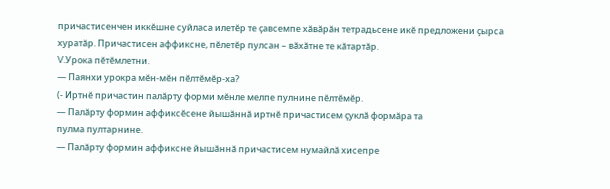причастисенчен иккӗшне суйласа илетӗр те ҫавсемпе хӑвӑрӑн тетрадьсене икӗ предложени ҫырса хуратӑр. Причастисен аффиксне, пӗлетӗр пулсан – вӑхӑтне те кӑтартӑр.
V.Урока пӗтӗмлетни.
— Паянхи урокра мӗн-мӗн пӗлтӗмӗр-ха?
(- Иртнӗ причастин палӑрту форми мӗнле мелпе пулнине пӗлтӗмӗр.
— Палӑрту формин аффиксӗсене йышӑннӑ иртнӗ причастисем ҫуклӑ формӑра та
пулма пултарнине.
— Палӑрту формин аффиксне йышӑннӑ причастисем нумайлӑ хисепре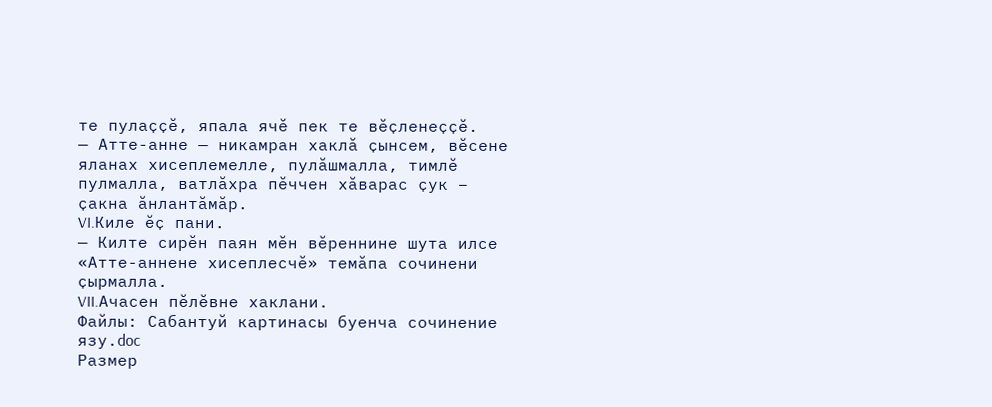те пулаҫҫӗ, япала ячӗ пек те вӗҫленеҫҫӗ.
— Атте-анне — никамран хаклӑ ҫынсем, вӗсене яланах хисеплемелле, пулӑшмалла, тимлӗ пулмалла, ватлӑхра пӗччен хӑварас ҫук – ҫакна ӑнлантӑмӑр.
VI.Киле ӗҫ пани.
— Килте сирӗн паян мӗн вӗреннине шута илсе «Атте-аннене хисеплесчӗ» темӑпа сочинени ҫырмалла.
VII.Ачасен пӗлӗвне хаклани.
Файлы: Сабантуй картинасы буенча сочинение язу.doc
Размер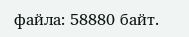файла: 58880 байт.